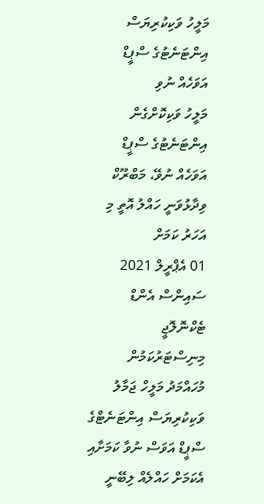މަލީހު ވަކިކުރިޔަސް އިންޓަނެޓުގެ ސްޕީޑް އަވަހެއް ނުވި
މަލީހު ވަކިކޮށްގެން އިންޓަނެޓުގެ ސްޕީޑް އަވަހެއް ނުވޭ، މަބްރޫކް ވިދާޅުވަނީ ހައްލު އޮތީ މި އަހަރު ކަމަށް
01 އެޕްރީލް 2021
ސައިންސް އެންޑް ޓެކްނޮލޮޖީ މިނިސްޓަރުކަމުން މުހައްމަދު މަލީހް ޖަމާލު ވަކިކުރިޔަސް އިންޓަނެޓްގެ ސްޕީޑް އަވަސް ނުވާ ކަމަށާއި އެކަމަށް ހައްލެއް ލިބޭނީ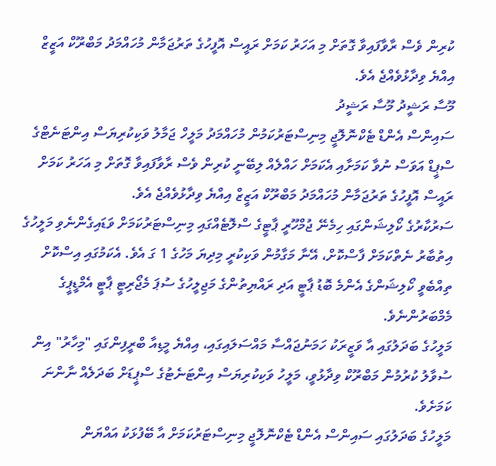ކުރިން ވެސް ރާވާފައިވާ ގޮތަށް މި އަހަރު ކަމަށް ރައީސް އޮފީހުގެ ތަރުޖަމާން މުހައްމަދު މަބްރޫކް އަޒީޒް އިއްޔެ ވިދާޅުވެއްޖެ އެވެ.
މޫސާ ރަޝީދު މޫސާ ރަޝީދު
ސައިންސް އެންޑް ޓެކްނޮލޮޖީ މިނިސްޓަރުކަމުން މުހައްމަދު މަލީހް ޖަމާލު ވަކިކުރިޔަސް އިންޓަނެޓްގެ ސްޕީޑް އަވަސް ނުވާ ކަމަށާއި އެކަމަށް ހައްލެއް ލިބޭނީ ކުރިން ވެސް ރާވާފައިވާ ގޮތަށް މި އަހަރު ކަމަށް ރައީސް އޮފީހުގެ ތަރުޖަމާން މުހައްމަދު މަބްރޫކް އަޒީޒް އިއްޔެ ވިދާޅުވެއްޖެ އެވެ.
ސަރުކާރުގެ ކޯލިޝަންގައި ހިމެނޭ ޖުމްހޫރީ ޕާޓީގެ ސްލޮޓެއްގައި މިނިސްޓަރުކަމަށް ވަޑައިގެންނެވި މަލީހުގެ އިތުބާރު ނެތްކަމަށް ފާސްކޮށް، އޭނާ މަގާމުން ވަކިކުރީ މިދިޔަ މަހުގެ 1 ގަ އެވެ. އެކަމުގައި އިސްކޮށް ތިއްބެވީ ކޯލިޝަންގެ އެންމެ ބޮޑު ޕާޓީ އަދި ރައްޔިތުންގެ މަޖިލީހުގެ ސުޕަ މެޖޯރިޓީ ޕާޓީ އެމްޑީޕީގެ މެމްބަރުންނެވެ.
މަލީހުގެ ބަދަލުގައި އާ ވަޒީރަކު ހަމަނުޖައްސާ މައްސަލައިގައި، އިއްޔެ މީޑިއާ ބްރީފިންގައި "މިހާރު" އިން ސުވާލު ކުރުމުން މަބްރޫކް ވިދާޅުވީ، މަލީހު ވަކިކުރިޔަސް އިންޓަނެޓުގެ ސްޕީޑަށް ބަދަލެއް ނާންނަ ކަމަށެވެ.
މަލީހުގެ ބަދަލުގައި ސައިންސް އެންޑް ޓެކްނޮލޮޖީ މިނިސްޓަރުކަމަށް އާ ބޭފުޅަކު އައްޔަން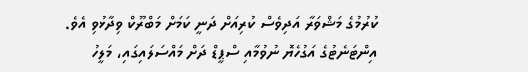ކުރުމުގެ މަޝްވަރާ އަދިވެސް ކުރިއަށް ދަނީ ކަމަށް މަބްރޫކް ވިދާޅުވި އެވެ.
އިންޓަނެޓުގެ އަގުހެޔޮ ނުވުމާއި ސްޕީޑް ދަށް މައްސަލައިގައި، މަލީހު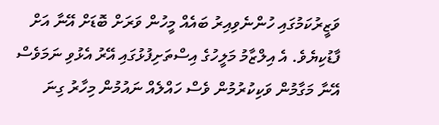ވަޒީރުކަމުގައި ހުންނެވިއިރު ބައެއް މީހުން ވަރަށް ބޮޑަށް އޭނާ އަށް ފާޑުކިޔެވެ. އެ އިލްޒާމު މަލީހުގެ އިސްތަށިފުޅުގައި އޭރު އެޅުވި ނަމަވެސް އޭނާ މަގާމުން ވަކިކުރުމުން ވެސް ހައްލެއް ނައުމުން މިހާރު ގިނަ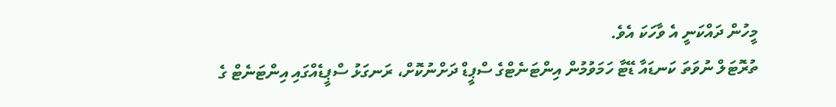މީހުން ދައްކަނީ އެ ވާހަކަ އެވެ.
ތުރޮޓަލް ނުވަތަ ކަނޑައާ ޑޭޓާ ހަމަވުމުން އިންޓަނެޓްގެ ސްޕީޑް ދަށްނުކޮށް، ރަނގަޅު ސްޕީޑެއްގައި އިންޓަނެޓް ގެ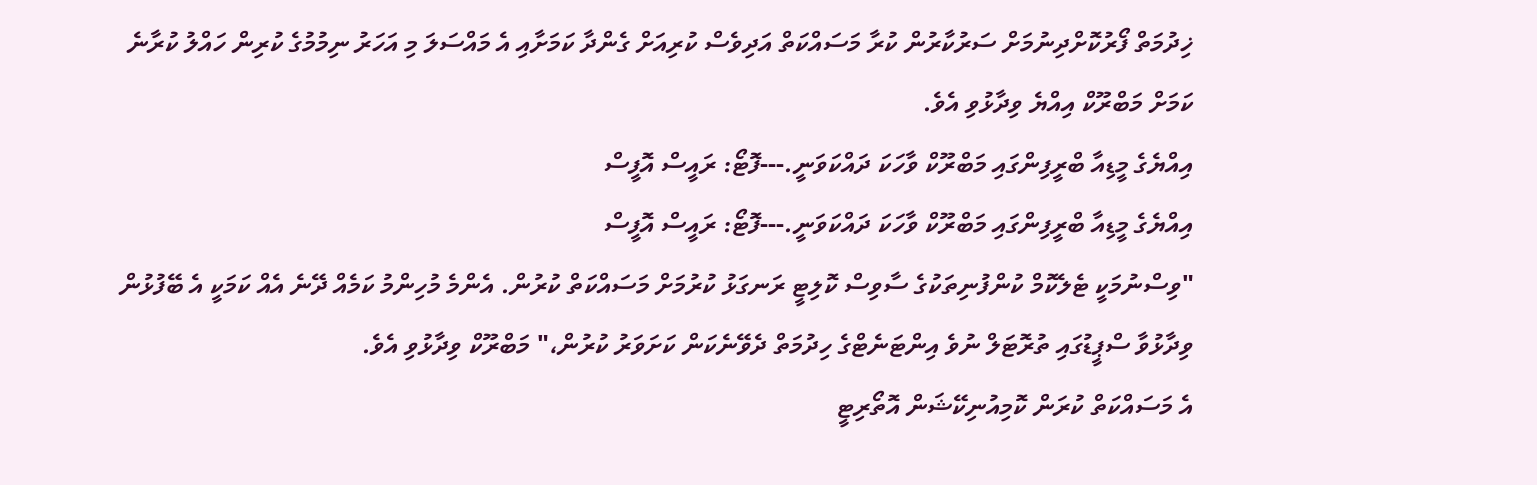ޚިދުމަތް ފޯރުކޮށްދިނުމަށް ސަރުކާރުން ކުރާ މަސައްކަތް އަދިވެސް ކުރިއަށް ގެންދާ ކަމަށާއި އެ މައްސަލަ މި އަހަރު ނިމުމުގެ ކުރިން ހައްލު ކުރާނެ ކަމަށް މަބްރޫކް އިއްޔެ ވިދާޅުވި އެވެ.
އިއްޔެގެ މީޑިއާ ބްރީފިންގައި މަބްރޫކް ވާހަކަ ދައްކަވަނީ.---ފޮޓޯ: ރައީސް އޮފީސް
އިއްޔެގެ މީޑިއާ ބްރީފިންގައި މަބްރޫކް ވާހަކަ ދައްކަވަނީ.---ފޮޓޯ: ރައީސް އޮފީސް
"ވިސްނުމަކީ ޓެލެކޮމް ކުންފުނިތަކުގެ ސާވިސް ކޮލިޓީ ރަނގަޅު ކުރުމަށް މަސައްކަތް ކުރުން. އެންމެ މުހިންމު ކަމެއް ދޭނެ އެއް ކަމަކީ އެ ބޭފުޅުން ވިދާޅުވާ ސްޕީޑުގައި ތުރޮޓަލް ނުވެ އިންޓަނެޓްގެ ހިދުމަތް ދެވޭނެކަން ކަށަވަރު ކުރުން،" މަބްރޫކް ވިދާޅުވި އެވެ.
އެ މަސައްކަތް ކުރަން ކޮމިއުނިކޭޝަން އޮތޯރިޓީ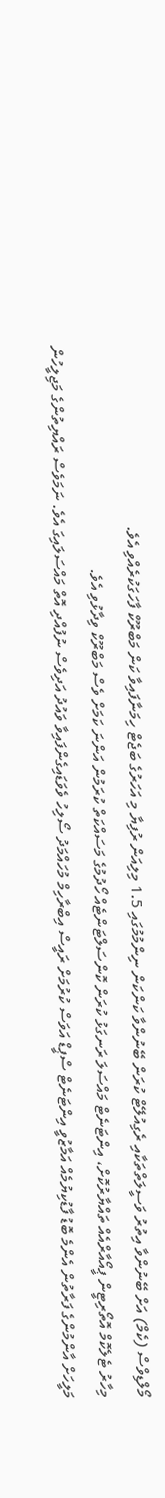މޯލްޑިވްސް (ކެމް) އަށް ބޭނުންވާ އިތުރު ވަސީލަތްތަކާއި ރެގިއުލޭޓް ކުރަން ބޭނުންވާ ކަންކަން ނިންމުމުގައި 1.5 މިލިއަން ރުފިޔާ މި އަހަރުގެ ބަޖެޓް ހިމަނާފައިވާ ކަން މަބްރޫކް ފާހަގަކުރެއްވި އެވެ.
މިހާރު ޓެލެކޮމް އޮތޯރިޓީން ޕީއޯއާރްއެއް ތައްޔާރުކޮށް، އިންޓަނެޓް މައްސަލަ ރަނގަޅު ކުރަން ކޮންސަލްޓަންޓެއް ހޯދުމުގެ މަސައްކަތް ކުރަމުން އަންނަ ކަމަށް ވެސް މަބްރޫކް ވިދާޅުވި އެވެ.
މަލީހަށް އާންމުންގެ ފަރާތުން އެންމެ ބޮޑު ފާޑުކިޔުމެއް އަމާޒުވީ އިންޓަނެޓް ސްޕީޑް އަވަސް ކުރުމަށް ރައީސް އިބްރާހިމް މުހައްމަދު ސޯލިހު ވެވަޑައިގެންފައިވާ ވައުދު އަދިވެސް ނުފުއްދި އޮތް މައްސަލައިގަ އެވެ. ނަމަވެސް ރައްޔިތުންގެ މަޖިލީހުން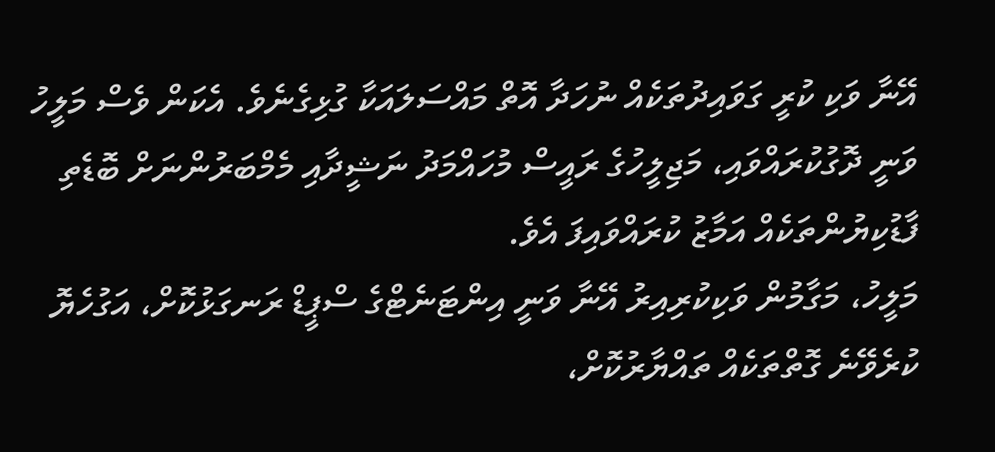އޭނާ ވަކި ކުރީ ގަވައިދުތަކެއް ނުހަދާ އޮތް މައްސަލައަކާ ގުޅިގެނެވެ. އެކަން ވެސް މަލީހު ވަނީ ދޮގުކުރައްވައި، މަޖިލީހުގެ ރައީސް މުހައްމަދު ނަޝީދާއި މެމްބަރުންނަށް ބޮޑެތި ފާޑުކިޔުންތަކެއް އަމާޒު ކުރައްވައިފަ އެވެ.
މަލީހު، މަގާމުން ވަކިކުރިއިރު އޭނާ ވަނީ އިންޓަނެޓްގެ ސްޕީޑް ރަނގަޅުކޮށް، އަގުހެޔޮ ކުރެވޭނެ ގޮތްތަކެއް ތައްޔާރުކޮށް،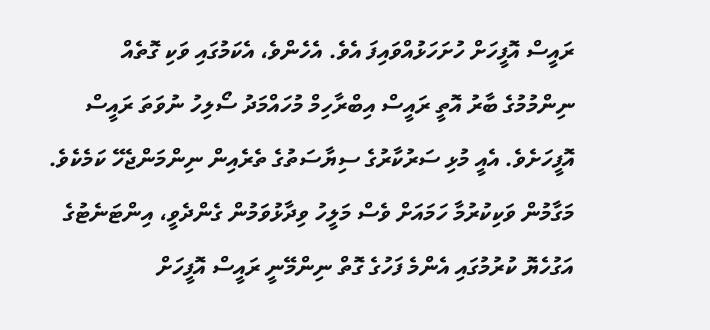ރައީސް އޮފީހަށް ހުށަހަޅުއްވައިފަ އެވެ. އެހެންވެ، އެކަމުގައި ވަކި ގޮތެއް ނިންމުމުގެ ބާރު އޮތީ ރައީސް އިބްރާހިމް މުހައްމަދު ސޯލިހު ނުވަތަ ރައީސް އޮފީހަށެވެ. އެއީ މުޅި ސަރުކާރުގެ ސިޔާސަތުގެ ތެރެއިން ނިންމަންޖެހޭ ކަމެކެވެ.
މަގާމުން ވަކިކުރުމާ ހަމައަށް ވެސް މަލީހު ވިދާޅުވަމުން ގެންދެވީ، އިންޓަނެޓުގެ އަގުހެޔޮ ކުރުމުގައި އެންމެ ފަހުގެ ގޮތް ނިންމޭނީ ރައީސް އޮފީހަށް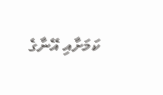ކަމަށާއި އޭނާގެ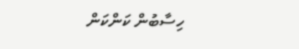ހިސާބުން ކަންކަން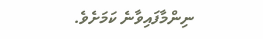ނިންމާފައިވާނެ ކަމަށެވެ.